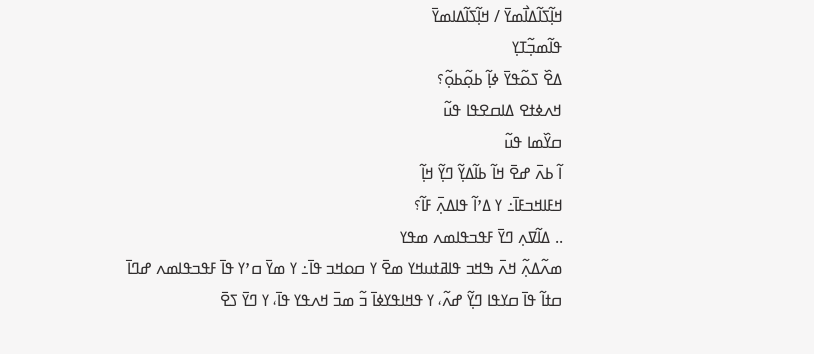ߞߊ߲߬ߖߊ߬ߡߊ߯ߘߌ߫ / ߞߊ߲߬ߖߊ߬ߡߊߘߌ߫
ߟߊ߬ߘߏ߲߬ߠߌ߲
ߡߐ߰ ߖߋ߬ߟߌ߫ ߦߊ߲߬ ߕߋ߲߬ߕߋ߲߬؟
ߞߍߦߙߐ ߡߊߛߐߟߊ ߟߎ߬
ߛߌ߰ߘߊ ߟߎ߬
ߊ߬ ߕߍ߫ ߝߐ߫ ߞߊ߬ ߕߊ߬ߡߌ߲߬ ߣߌ߲߬ ߞߊ߲߬
ߞߓߊߞߏߓߊ߫߸ ߌ ߡߴߊ߬ ߟߊߡߍ߲߫ ߓߊ߬؟
.. ߡߊ߬ߜߍ߲ ߣߌ߫ ߓߟߏߟߊߘߍ ߘߟߌ
ߘߍ߬ߡߍ߲߬ ߞߍ߫ ߒߞߏ ߟߊߥߙߎߞߌ ߘߐ߫ ߌ ߛߋߞߏ ߟߊ߫߸ ߌ ߘߌ߫ ߛߴߌ ߟߊ߫ ߓߟߏߟߊߘߍ ߝߣߊ߫ ߛߙߊ߬ ߟߊ߫ ߛߌߟߊ ߣߌ߲߬ ߝߍ߬، ߌ ߟߞߊߟߌߦߊ߫ ߏ߬ ߘߏ߫ ߞߍߟߌ ߟߊ߫، ߌ ߣߌ߫ ߖߐ߫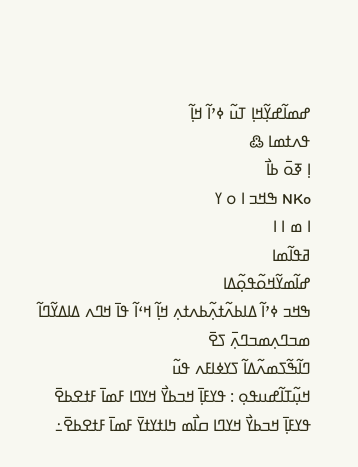ߝߘߊ߬ߝߌ߲߬ߞߊ߲ ߠߎ߬ ߦߴߊ߬ ߞߊ߲߬
ߟߍߙߘߊ ߷
ߊ߲ ߧߋ߫ ߕߊ߯
NKo ߒߞߏ ߊ ߋ ߌ
ߊ ߘ ߊ ߊ
ߥߟߊ߬ߘߊ
ߝߊ߬ߘߌ߬ߞߋ߬ߟߋ߲߬ߡߊ
ߒߞߏ ߦߴߊ߬ ߡߊߕߍ߬ߙߍ߲߬ߕߍߙߍ߲ ߞߊ߲߬ ߞߵߊ߬ ߟߊ߫ ߞߣߍ ߡߊߡߌ߬ߣߊ߬ ߘߏߣߍ߲ߘߏߣߍ߲߫ ߖߐ߫
ߣߊ߬ߒ߬ߖߘߍ߬ߡߊ߬ ߖߌߦߊߓߍ ߟߎ߬
ߞߎ߲߬ߠߊ߬ߝߎߟߋ߲ : ߟߌߓߊ߲߫ ߞߏߕߌ߯ ߞߌߣߊ ߓߘߊ߫ ߓߙߐߕߐ߫
ߟߌߓߊ߲߫ ߞߏߕߌ߯ ߞߌߣߊ ߛߊ߯ߘ ߤߊߙߌߙߌ߫ ߓߘߊ߫ ߓߙߐߕߐ߫߸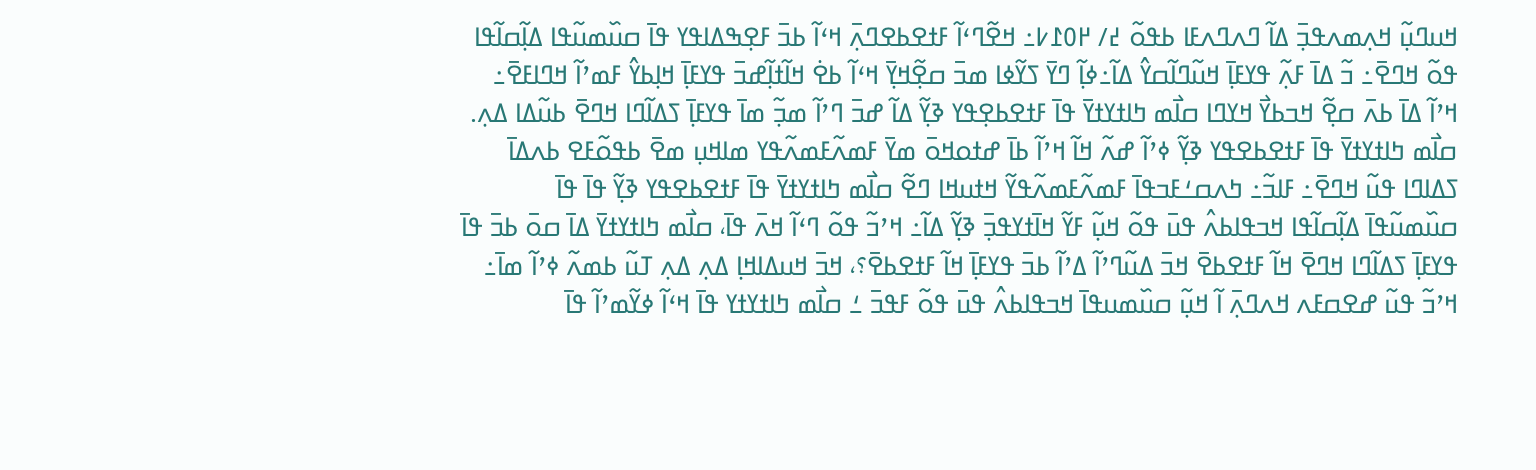ߞߎߣߎ߲߬ ߞߍ߲ߘߍߟߏ߲߫ ߡߊ߬ ߣߍߣߍߓߊ ߕߟߋ߬ ߄/ ߂߀߁߇߸ ߞߐ߬ߣߵߊ߬ ߓߙߐߕߐߣߍ߲߫ ߞߵߊ߬ ߕߏ߫ ߓߐ߲ߒߡߊߟߌ ߟߊ߫ ߛߎ߰ߘߎ߬ߟߊ ߡߊ߲߬ߛߊ߬ߟߊ ߟߋ߬ ߞߣߐ߫߸ ߏ߬ ߡߊ߫ ߓߍ߲߬ ߟߌߓߊ߲߫ ߞߎ߬ߣߊ߬ߛߌ߮ ߡߊ߬߸ߦߊ߲߬ ߣߌ߫ ߖߌ߬ߦߊ ߘߏ߫ ߛߐ߲߬ߞߌ߲߫ ߞߵߊ߬ ߕߐ߭ ߞߊ߬ߙߊ߲߬ߝߏ߫ ߟߌߓߊ߲߫ ߞߊ߲ߕߌ߮ ߓߘߴߊ߬ ߞߣߊߓߐ߫߸ ߞߴߊ߬ ߡߊ߫ ߕߍ߫ ߛߐ߲߬ ߞߏߕߌ߯ ߞߌߣߊ ߛߊ߯ߘ ߤߊߙߌߙߌ߫ ߟߊ߫ ߓߙߐߕߐ߲ߟߌ ߢߌ߲߬ ߡߊ߬ ߝߏ߫ ߣߴߊ߬ ߘߏ߲߬ ߘߊ߫ ߟߌߓߊ߲߫ ߖߡߊ߬ߣߊ ߞߣߐ߫ ߕߎ߬ߡߊ ߡߍ߲. ߛߊ߯ߘ ߤߊߙߌߙߌ߫ ߟߊ߫ ߓߙߐߕߐߟߌ ߢߌ߲߬ ߦߴߊ߬ ߝߍ߬ ߞߊ߬ ߞߴߊ߬ ߕߊ߫ ߝߙߋߞߋ߫ ߘߌ߫ ߓߘߍ߬ߓߘߍ߬ߟߌ ߘߊߞߎ߲ ߘߐ߫ ߕߟߋ߬ߓߐ ߕߍߡߊ߫ ߖߡߊߣߊ ߟߎ߬ ߞߣߐ߫߸ ߓߊߏ߬߸ ߤߍߛߑߓߏߟߊ߫ ߓߘߍ߬ߓߘߍ߬ߟߌ߬ ߞߙߎߞߊ ߣߐ߬ ߛߊ߯ߘ ߤߊߙߌߙߌ߫ ߟߊ߫ ߓߙߐߕߐߟߌ ߢߌ߲߬ ߟߊ߫ ߟߊ߫ ߛߎ߰ߘߎ߬ߟߊ߫ ߡߊ߲߬ߛߊ߬ߟߊ ߞߏߟߊߕߍ߮ ߟߎ߫ ߟߋ߬ ߞߎ߲߬ ߓߌ߬ ߞߊ߫ߙߌߟߏ߲߫ ߢߌ߲߬ ߡߊ߬߸ ߞߴߏ߬ ߟߋ߬ ߣߵߊ߬ ߞߍ߫ ߟߊ߫، ߛߊ߯ߘ ߤߊߙߌߙߌ߫ ߡߊ߫ ߛߋ߫ ߕߏ߫ ߟߊ߫ ߟߌߓߊ߲߫ ߖߡߊ߬ߣߊ ߞߣߐ߫ ߞߊ߬ ߓߙߐߕߐ߫ ߞߏ߫ ߡߎ߬ߣߴߊ߬ ߡߴߊ߬ ߕߏ߫ ߟߌߓߊ߲߫ ߞߊ߬ ߓߙߐߕߐ߫؟، ߞߏ߫ ߞߎߡߊߞߊ߲ ߡߍ߲ ߡߍ߲ ߠߎ߬ ߕߘߍ߬ ߦߴߊ߬ ߘߊ߫߸ ߞߴߏ߬ ߟߎ߬ ߝߐߛߓߍ ߞߍߣߍ߲߫ ߊ߬ ߞߎ߲߬ ߛߎ߰ߘߎߟߊ߫ ߞߏߟߊߕߍ߮ ߟߎ߫ ߟߋ߬ ߓߟߏ߫ ߑ ߛߊ߯ߘ ߤߊߙߌߙߌ ߟߊ߫ ߞߵߊ߬ ߦߌ߬ߘߴߊ߬ ߟߊ߫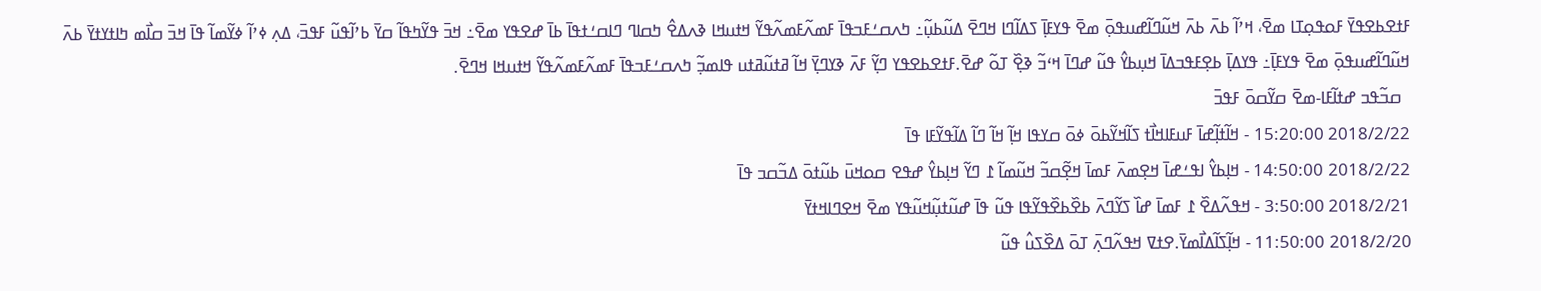ߓߙߐߕߐߟߌ߫ ߓߋߟߋ߲ߠߊ ߘߐ߫، ߞߴߊ߬ ߕߍ߫ ߕߍ߫ ߞߎ߬ߣߊ߬ߝߎߟߋ߲߫ ߘߐ߫ ߟߌߓߊ߲߫ ߖߡߊ߬ߣߊ ߞߣߐ߫ ߡߎ߬ߕߎ߲߬߸ ߤߍߛߑߓߏߟߊ߫ ߓߘߍ߬ߓߘߍ߬ߟߌ߬ ߞߙߎߞߊ ߢߍߡߐ߮ ߤߛߊߣ ߣߊߛߑߙߟߊ߫ ߕߊ߫ ߝߐߟߌ ߘߐ߫߸ ߞߏ߫ ߟߌ߬ߤߟߊ߬ ߛߌ߫ ߕߴߊ߬ߟߎ߬ ߓߟߏ߫، ߡߍ߲ ߦߴߊ߬ ߦߌ߬ߘߊ߬ ߟߊ߫ ߞߏ߫ ߛߊ߯ߘ ߤߊߙߌߙߌ߫ ߕߍ߫ ߞߎ߬ߣߊ߬ߝߎߟߋ߲߫ ߘߐ߫ ߟߌߓߊ߲߫߸ ߟߌߡߊ߲߫ ߕߐ߲ߓߟߏߡߊ߫ ߞߎ߲ߕߌ߮ ߟߎ߬ ߝߣߊ߫ ߞߵߏ߬ ߢߐ߲߰ ߠߋ߬ ߝߐ߫.ߓߙߐߕߐߟߌ ߣߌ߲߬ ߓߍ߫ ߢߌߣߌ߲߫ ߞߊ߬ ߥߙߎ߬ߥߙߎ ߟߊߘߏ߲߬ ߤߍߛߑߓߏߟߊ߫ ߓߘߍ߬ߓߘߍ߬ߟߌ߬ ߞߙߎߞߊ ߞߣߐ߫.
  ߛߏ߬ߟߏ ߝߙߊ߬ߓߊ-ߘߐ߫ ߛߌ߬ߛߋ߫ ߓߟߏ߫
2018/2/22 15:20:00 - ߞߊ߬ߙߊ߲߬ߝߊ߫ ߓߎߓߊߞߊ߯ߙ ߖߊ߬ߞߌ߬ߕߋ߫ ߦߋ߫ ߛߌߟߊ ߞߊ߲߬ ߞߊ߬ ߣߊ߬ ߡߊ߬ߟߌ߬ߓߊ ߟߊ߫
2018/2/22 14:50:00 - ߞߊ߲ߕߌ߮ ߊߟߑߝߊ߫ ߞߐ߲ߘߍ߫ ߓߘߊ߫ ߞߐ߲߬ߛߏ߬ ߞߎ߬ߘߊ߬ ߁ ߣߌ߬ ߞߊ߲ߕߌ߮ ߝߟߐ ߛߋߞߎ߫ ߕߎ߬ߙߋ߫ ߡߏ߬ߛߏ ߟߊ߫
2018/2/21 3:50:00 - ߞߟߍ߬ߡߐ߰ ߁ ߓߘߊ߫ ߝߊ߰ ߖߌ߬ߣߍ߫ ߕߐ߰ߕߐ߰ߟߌ߬ߟߊ ߟߎ߬ ߟߊ߫ ߝߎ߬ߙߎ߲߬ߞߎ߬ߟߌ ߘߐ߫ ߞߐߣߊߞߙߌ߫
2018/2/20 11:50:00 - ߞߊ߲߬ߖߊ߬ߡߊ߯ߘߌ߫.ߐߙߜ ߞߟߍ߬ߣߍ߲߫ ߠߋ߫ ߡߐ߰ߖߎ߮ ߟߎ߬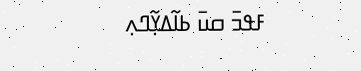ߓߟߏ߫ ߛߎ߫ ߕߊ߬ߡߌ߲߬ߣߍ߲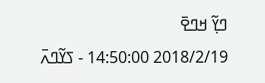ߣߌ߲߬ ߞߣߐ߫
2018/2/19 14:50:00 - ߖߌ߬ߣߍ߫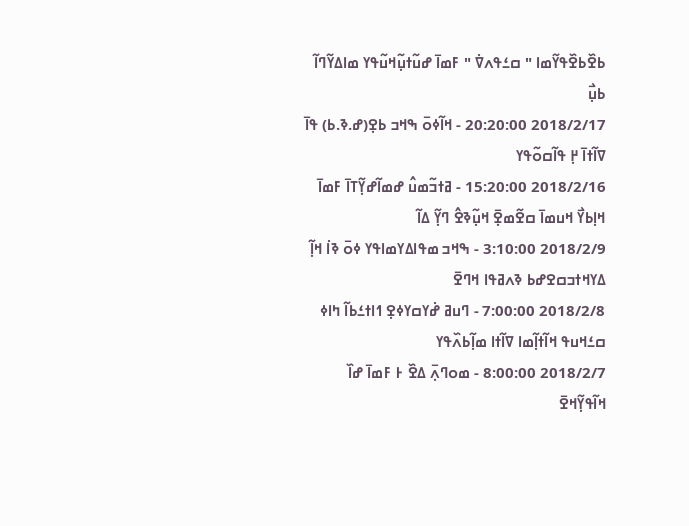ߕߐ߰ߕߐ߰ߟߌ߬ߘߊ " ߛߑߟߍߜ߭ " ߓߘߊ߫ ߝߎ߬ߙߎ߲߬ߞߎ߬ߟߌ ߘߊߡߌ߬ߣߊ߬ ߕߎ߲߯
2018/2/17 20:20:00 - ߞߊ߬ߦߋ߫ ߒߞߏ ߕߐ߲(ߝ.ߢ.ߕ) ߟߊ߫ ߜߊ߬ߙߊ߫ ߂߲ ߟߊ߬ߛߋ߬ߟߌ
2018/2/16 15:20:00 - ߥߙߏ߬ߘߎ߮ ߝߘߊ߬ߝߌ߲߬ߠߊ߫ ߓߘߊ߫ ߞߊ߲ߕߌ߯ ߞߎߘߊ߫ ߛߐ߬ߘߐ߲߫ ߞߎ߲߬ߢߐ߮ ߣߌ߲߬ ߡߊ߬
2018/2/9 3:10:00 - ߒߞߏ ߘߟߊߡߌߘߊߟߌ ߦߋ߫ ߢߊ߭ ߞߊ߲߬ ߡߌߞߙߏߛߐߝߕ ߢߍߥߟߊ ߞߣߐ߫
2018/2/8 7:00:00 - ߣߎߥ ߝ߭ߌߛߌߦߐ߲ ߗߊߙߑߕߊ߬ ߤߊߦ ߛߑߞߎߟ ߞߊ߬ߙߊ߲߬ߘߊ ߜߊ߬ߙߊ ߘߊ߲߬ߕߍ߰ߟߌ
2018/2/7 8:00:00 - ߘߋߣߍ߲߫ ߡߐ߰ ߅ ߓߘߊ߫ ߝߊ߰ ߞߊ߬ߟߌ߲߬ߞߐ߫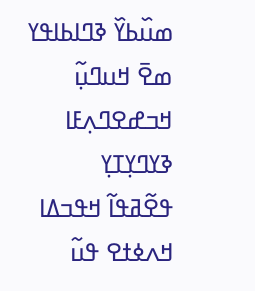ߘߎ߰ߕߌ߰ ߢߣߊߕߊߟߌ ߘߐ߫ ߞߎߣߎ߲߬
ߞߏߝߐߣߍ߲ߓߊ
ߢߌߣߌ߲ߠߌ߲
ߟߐ߬ߥߟߊ߬ ߞߟߏߡߊ
ߞߍߦߙߐ ߟߎ߬